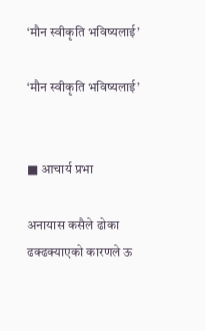‘मौन स्वीकृति भविष्यलाई’

‘मौन स्वीकृति भविष्यलाई’


■ आचार्य प्रभा

अनायास कसैले ढोका ढक्ढक्याएको कारणले ऊ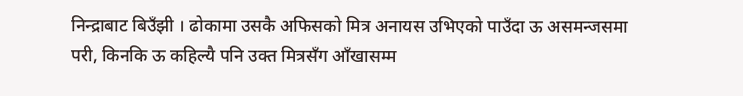निन्द्राबाट बिउँझी । ढोकामा उसकै अफिसको मित्र अनायस उभिएको पाउँदा ऊ असमन्जसमा परी, किनकि ऊ कहिल्यै पनि उक्त मित्रसँग आँखासम्म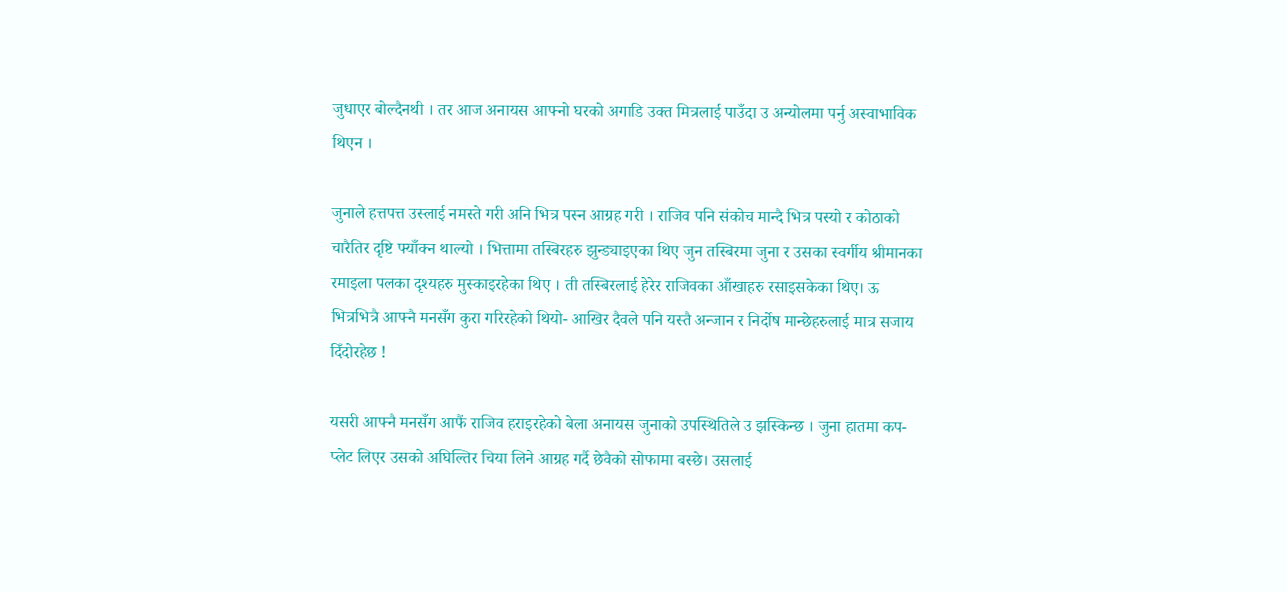जुधाएर बोल्दैनथी । तर आज अनायस आफ्नो घरको अगाडि उक्त मित्रलाई पाउँदा उ अन्योलमा पर्नु अस्वाभाविक थिएन ।

जुनाले हत्तपत्त उस्लाई नमस्ते गरी अनि भित्र पस्न आग्रह गरी । राजिव पनि संकोच मान्दै भित्र पस्यो र कोठाको चारैतिर दृष्टि फ्याँक्न थाल्यो । भित्तामा तस्बिरहरु झुन्ड्याइएका थिए जुन तस्बिरमा जुना र उसका स्वर्गीय श्रीमानका रमाइला पलका दृश्यहरु मुस्काइरहेका थिए । ती तस्बिरलाई हेरेर राजिवका आँखाहरु रसाइसकेका थिए। ऊ भित्रभित्रै आफ्नै मनसँग कुरा गरिरहेको थियो- आखिर दैवले पनि यस्तै अन्जान र निर्दोष मान्छेहरुलाई मात्र सजाय दिँदोरहेछ !

यसरी आफ्नै मनसँग आफैं राजिव हराइरहेको बेला अनायस जुनाको उपस्थितिले उ झस्किन्छ । जुना हातमा कप-प्लेट लिएर उसको अघिल्तिर चिया लिने आग्रह गर्दै छेवैको सोफामा बस्छे। उसलाई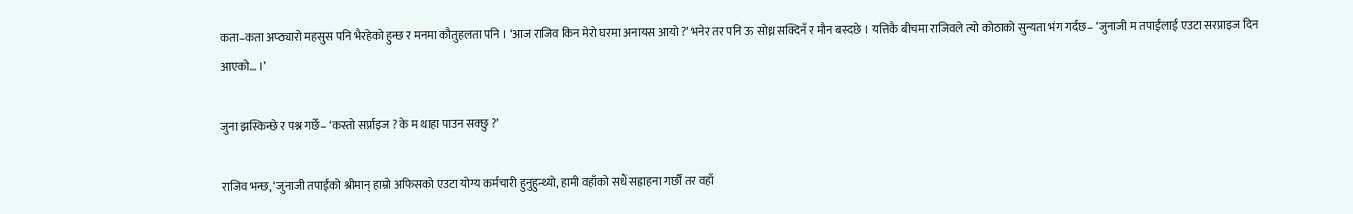कता–कता अप्ठ्यारो महसुस पनि भैरहेको हुन्छ र मनमा कौतुहलता पनि । ‘आज राजिव किन मेरो घरमा अनायस आयो ?’ भनेर तर पनि ऊ सोध्न सक्दिनँ र मौन बस्दछे । यत्तिकै बीचमा राजिवले त्यो कोठाको सुन्यता भंग गर्दछ– ‘जुनाजी म तपाईंलाई एउटा सरप्राइज दिन आएको… ।’

जुना झस्किन्छे र पश्न गर्छे– ‘कस्तो सर्प्राइज ? के म थाहा पाउन सक्छु ?’

राजिव भन्छ, ‘जुनाजी तपाईंको श्रीमान् हाम्रो अफिसको एउटा योग्य कर्मचारी हुनुहुन्थ्यो, हामी वहाँको सधैं सह्राहना गर्छौं तर वहाँ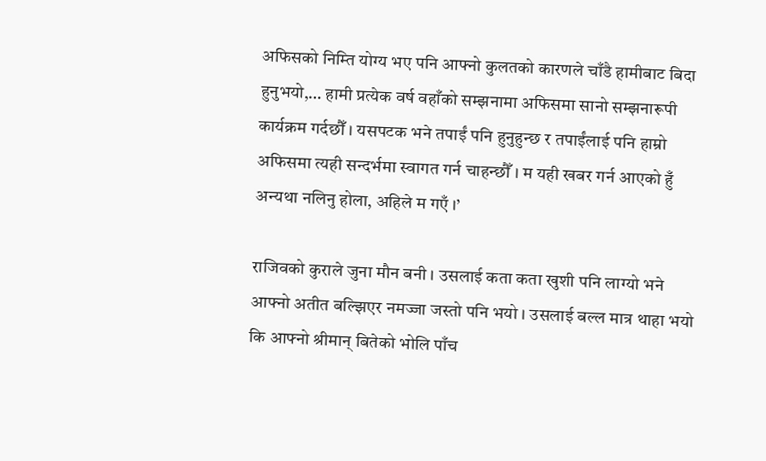अफिसको निम्ति योग्य भए पनि आफ्नो कुलतको कारणले चाँडै हामीबाट बिदा हुनुभयो,… हामी प्रत्येक वर्ष वहाँको सम्झनामा अफिसमा सानो सम्झनारूपी कार्यक्रम गर्दछौँ । यसपटक भने तपाईं पनि हुनुहुन्छ र तपाईंलाई पनि हाम्रो अफिसमा त्यही सन्दर्भमा स्वागत गर्न चाहन्छौँ । म यही खबर गर्न आएको हुँ अन्यथा नलिनु होला, अहिले म गएँ ।’

राजिवको कुराले जुना मौन बनी । उसलाई कता कता खुशी पनि लाग्यो भने आफ्नो अतीत बल्झिएर नमज्जा जस्तो पनि भयो । उसलाई बल्ल मात्र थाहा भयो कि आफ्नो श्रीमान् बितेको भोलि पाँच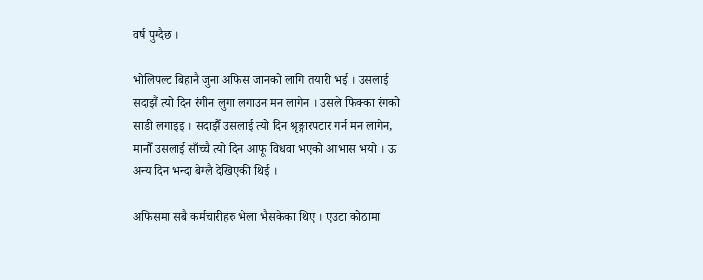वर्ष पुग्दैछ ।

भोलिपल्ट बिहानै जुना अफिस जानको लागि तयारी भई । उसलाई सदाझैं त्यो दिन रंगीन लुगा लगाउन मन लागेन । उसले फिक्का रंगको साडी लगाइइ । सदाझैँ उसलाई त्यो दिन श्रृङ्गारपटार गर्न मन लागेन, मानौँ उसलाई साँच्चै त्यो दिन आफू विधवा भएको आभास भयो । ऊ अन्य दिन भन्दा बेग्लै देखिएकी थिई ।

अफिसमा सबै कर्मचारीहरु भेला भैसकेका थिए । एउटा कोठामा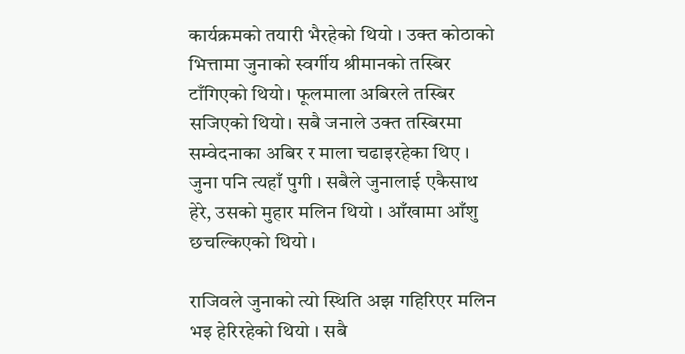कार्यक्रमको तयारी भैरहेको थियो । उक्त कोठाको भित्तामा जुनाको स्वर्गीय श्रीमानको तस्बिर टाँगिएको थियो। फूलमाला अबिरले तस्बिर सजिएको थियो। सबै जनाले उक्त तस्बिरमा सम्वेदनाका अबिर र माला चढाइरहेका थिए । जुना पनि त्यहाँ पुगी । सबैले जुनालाई एकैसाथ हेरे, उसको मुहार मलिन थियो । आँखामा आँशु छचल्किएको थियो ।

राजिवले जुनाको त्यो स्थिति अझ गहिरिएर मलिन भइ हेरिरहेको थियो । सबै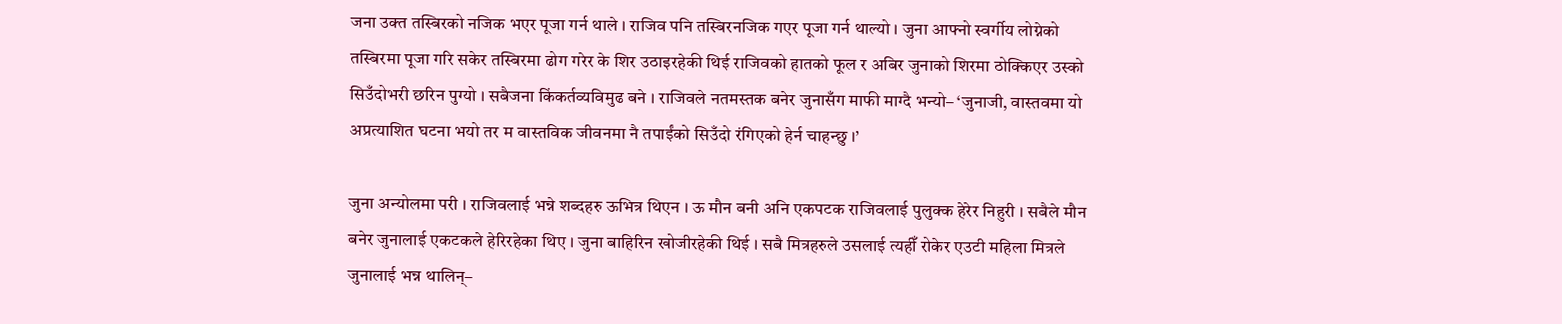जना उक्त तस्बिरको नजिक भएर पूजा गर्न थाले । राजिव पनि तस्बिरनजिक गएर पूजा गर्न थाल्यो । जुना आफ्नो स्वर्गीय लोग्नेको तस्बिरमा पूजा गरि सकेर तस्बिरमा ढोग गरेर के शिर उठाइरहेकी थिई राजिवको हातको फूल र अबिर जुनाको शिरमा ठोक्किएर उस्को सिउँदोभरी छरिन पुग्यो । सबैजना किंकर्तव्यविमुढ बने । राजिवले नतमस्तक बनेर जुनासँग माफी माग्दै भन्यो– ‘जुनाजी, वास्तवमा यो अप्रत्याशित घटना भयो तर म वास्तविक जीवनमा नै तपाईंको सिउँदो रंगिएको हेर्न चाहन्छु ।’

जुना अन्योलमा परी । राजिवलाई भन्ने शब्दहरु ऊभित्र थिएन । ऊ मौन बनी अनि एकपटक राजिवलाई पुलुक्क हेरेर निहुरी । सबैले मौन बनेर जुनालाई एकटकले हेरिरहेका थिए । जुना बाहिरिन खोजीरहेकी थिई । सबै मित्रहरुले उसलाई त्यहीँ रोकेर एउटी महिला मित्रले जुनालाई भन्न थालिन्–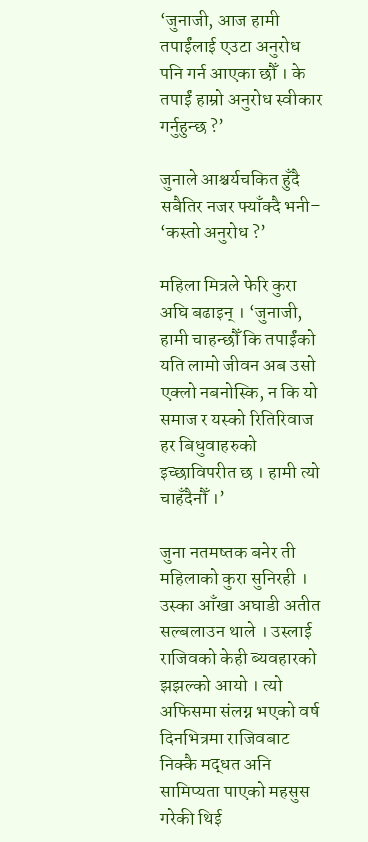‘जुनाजी, आज हामी तपाईंलाई एउटा अनुरोध पनि गर्न आएका छौँ । के तपाईं हाम्रो अनुरोध स्वीकार गर्नुहुन्छ ?’

जुनाले आश्चर्यचकित हुँदै सबैतिर नजर फ्याँक्दै भनी– ‘कस्तो अनुरोध ?’

महिला मित्रले फेरि कुरा अघि बढाइन् । ‘जुनाजी, हामी चाहन्छौँ कि तपाईंको यति लामो जीवन अब उसो एक्लो नबनोस्कि, न कि यो समाज र यस्को रितिरिवाज हर बिधुवाहरुको इच्छाविपरीत छ । हामी त्यो चाहँदैनौँ ।’

जुना नतमष्तक बनेर ती महिलाको कुरा सुनिरही । उस्का आँखा अघाडी अतीत सल्बलाउन थाले । उस्लाई राजिवको केही ब्यवहारको झझल्को आयो । त्यो अफिसमा संलग्न भएको वर्ष दिनभित्रमा राजिवबाट निक्कै मद्धत अनि सामिप्यता पाएको महसुस गरेकी थिई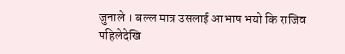जुनाले । बल्ल मात्र उसलाई आभाष भयो कि राजिव पहिलेदेखि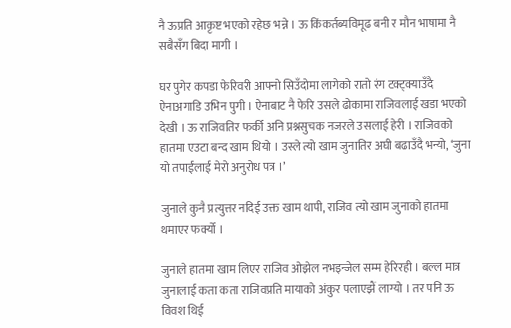नै ऊप्रति आकृष्ट भएको रहेछ भन्ने । ऊ किंकर्तब्यविमूढ बनी र मौन भाषामा नै सबैसँग बिदा मागी ।

घर पुगेर कपडा फेरिवरी आफ्नो सिउँदोमा लागेको रातो रंग टक्ट्क्याउँदै ऐनाअगाडि उभिन पुगी । ऐनाबाट नै फेरि उसले ढोकामा राजिवलाई खडा भएको देखी । ऊ राजिवतिर फर्की अनि प्रश्नसुचक नजरले उसलाई हेरी । राजिवको हातमा एउटा बन्द खाम थियो । उस्ले त्यो खाम जुनातिर अघी बढाउँदै भन्यो, ‘जुना यो तपाईंलाई मेरो अनुरोध पत्र ।’

जुनाले कुनै प्रत्युत्तर नदिई उक्त खाम थापी, राजिव त्यो खाम जुनाको हातमा थमाएर फर्क्यो ।

जुनाले हातमा खाम लिएर राजिव ओझेल नभइन्जेल सम्म हेरिरही । बल्ल मात्र जुनालाई कता कता राजिवप्रति मायाको अंकुर पलाएझैं लाग्यो । तर पनि ऊ विवश थिई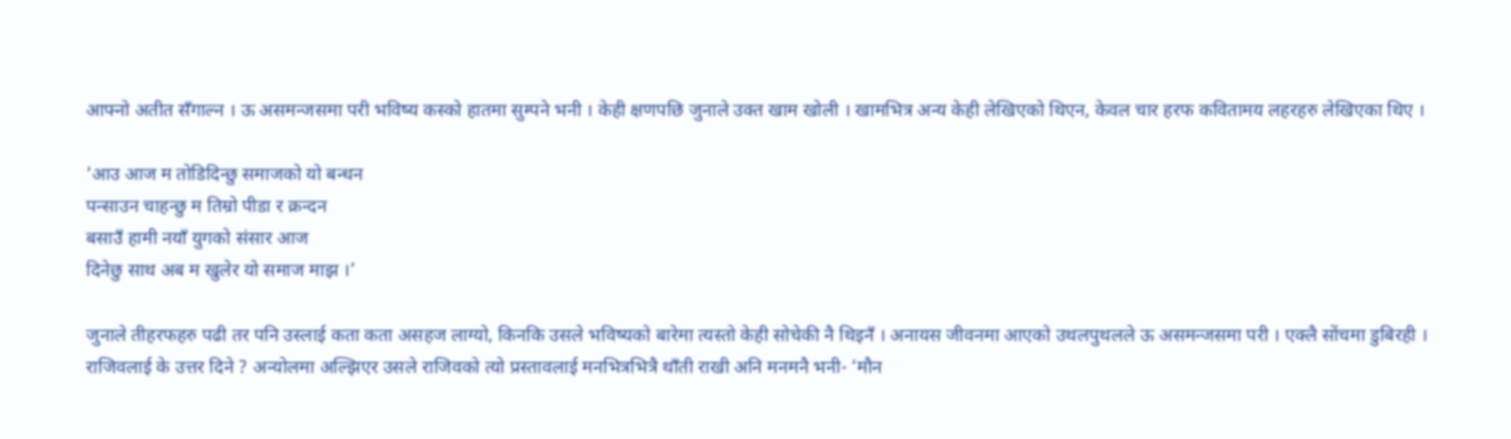आफ्नो अतीत सँगाल्न । ऊ असमन्जसमा परी भविष्य कस्को हातमा सुम्पने भनी । केही क्षणपछि जुनाले उक्त खाम खोली । खामभित्र अन्य केही लेखिएको थिएन, केवल चार हरफ कवितामय लहरहरु लेखिएका थिए ।

‘आउ आज म तोडिदिन्छु समाजको यो बन्धन
पन्साउन चाहन्छु म तिम्रो पीडा र क्रन्दन
बसाउँ हामी नयाँ युगको संसार आज
दिनेछु साथ अब म खुलेर यो समाज माझ ।’

जुनाले तीहरफहरु पढी तर पनि उस्लाई कता कता असहज लाग्यो, किनकि उसले भविष्यको बारेमा त्यस्तो केही सोचेकी नै थिइनँ । अनायस जीवनमा आएको उथलपुथलले ऊ असमन्जसमा परी । एक्लै सोंचमा डुबिरही । राजिवलाई के उत्तर दिने ? अन्योलमा अल्झिएर उसले राजिवको त्यो प्रस्तावलाई मनभित्रभित्रै थाँती राखी अनि मनमनै भनी- ‘मौन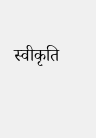स्वीकृति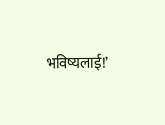भविष्यलाई!’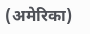(अमेरिका)